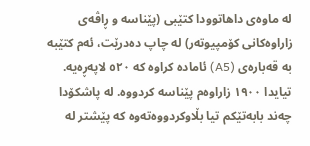لە ماوەی داهاتوودا کتێبی (پێناسە و ڕاڤەی زاراوەکانی کۆمپیوتەر) لە چاپ دەدرێت، ئەم کتێبە بە قەبارەی (A5) ئامادە کراوە کە ٥٢٠ لاپەڕەیە. تیایدا ١٩٠٠ زاراوەم پێناسە کردووە. لە پاشکۆدا چەند بابەتێکم تیا بڵاوکردووەتەوە کە پێشتر لە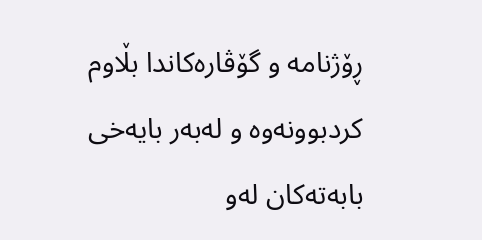ڕۆژنامە و گۆڤارەکاندا بڵاوم کردبوونەوە و لەبەر بایەخی بابەتەکان لەو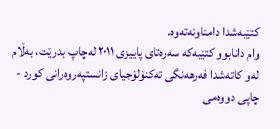کتێبەشدا دامناونەتەوە.
وام دانابوو کتێبەکە سەرەتای پاییزی ٢٠١١ لەچاپ بدرێت، بەڵام لەو کاتەشدا فەرهەنگی تەکنۆلۆجیای زانستپەروەرانی کورد - چاپی دووەمی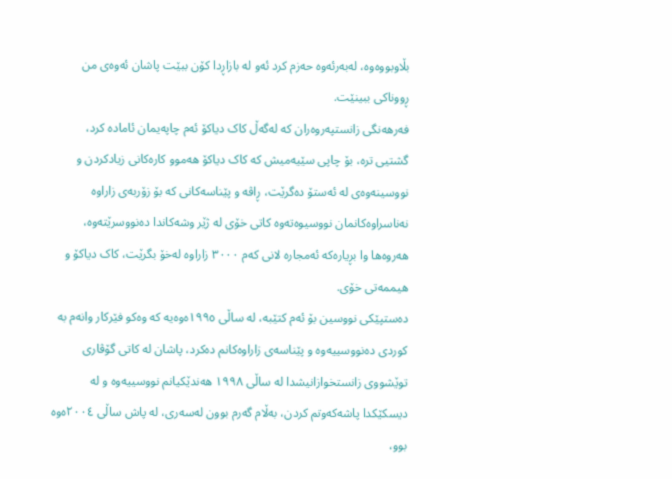بڵاوبووەوە، لەبەرئەوە حەزم کرد ئەو لە بازاڕدا کۆن ببێت پاشان ئەوەی من ڕووناکی ببینێت.
فەرهەنگی زانستپەروەران کە لەگەڵ کاک دیاکۆ ئەم چاپەیمان ئامادە کرد، گشتیی ترە، بۆ چاپی سێیەمیش کە کاک دیاکۆ هەموو کارەکانی زیادکردن و نووسینەوەی لە ئەستۆ دەگرێت، ڕاڤە و پێناسەکانی کە بۆ زۆربەی زاراوە نەناسراوەکانمان نووسیوەتەوە کاتی خۆی لە ژێر وشەکاندا دەنووسرێتەوە، هەروەها وا بڕیارەکە ئەمجارە لانی کەم ٣٠٠٠ زاراوە لەخۆ بگرێت، کاک دیاکۆ و هیممەتی خۆی.
دەستپێکی نووسین بۆ ئەم کتێبە، لە ساڵی ١٩٩٥ەوەیە کە وەکو فێرکار وانەم بە کوردی دەنووسییەوە و پێناسەی زاراوەکانم دەکرد، پاشان لە کاتی گۆڤاری توێشووی زانستخوازانیشدا لە ساڵی ١٩٩٨ هەندێکیانم نووسییەوە و لە دیسکێکدا پاشەکەوتم کردن، بەڵام گەرم بوون لەسەری، لە پاش ساڵی ٢٠٠٤ەوە بوو،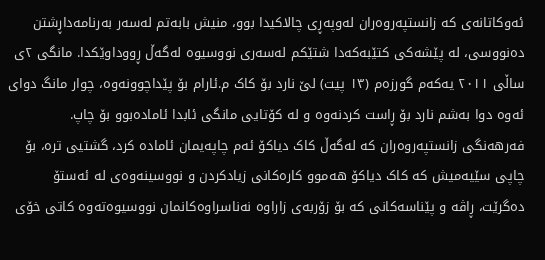ئەوکاتانەی کە زانستپەروەران لەوپەڕی چالاکیدا بوو، منیش بابەتم لەسەر بەرنامەداڕشتن دەنووسی، لە پێشەکی کتێبەکەدا شتێکم لەسەری نووسیوە لەگەڵ ڕووداوێکدا. مانگی ٢ی ساڵی ٢٠١١ یەکەم گورزەم (١٣ پیت) لێ نارد بۆ کاک م.ئارام بۆ پێداچوونەوە، چوار مانگ دوای ئەوە دوا بەشم نارد بۆ ڕاست کردنەوە و لە کۆتایی مانگی ئابدا ئامادەبوو بۆ چاپ.
فەرهەنگی زانستپەروەران کە لەگەڵ کاک دیاکۆ ئەم چاپەیمان ئامادە کرد، گشتیی ترە، بۆ چاپی سێیەمیش کە کاک دیاکۆ هەموو کارەکانی زیادکردن و نووسینەوەی لە ئەستۆ دەگرێت، ڕاڤە و پێناسەکانی کە بۆ زۆربەی زاراوە نەناسراوەکانمان نووسیوەتەوە کاتی خۆی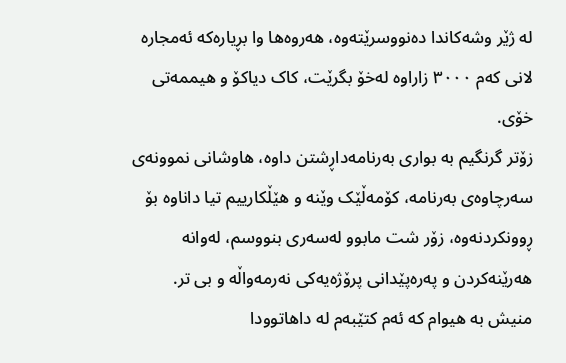لە ژێر وشەکاندا دەنووسرێتەوە، هەروەها وا بڕیارەکە ئەمجارە لانی کەم ٣٠٠٠ زاراوە لەخۆ بگرێت، کاک دیاکۆ و هیممەتی خۆی.
زۆتر گرنگیم بە بواری بەرنامەداڕشتن داوە، هاوشانی نموونەی سەرچاوەی بەرنامە، کۆمەڵێک وێنە و هێڵکارییم تیا داناوە بۆ ڕوونکردنەوە، زۆر شت مابوو لەسەری بنووسم، لەوانە هەرێنەکردن و پەرەپێدانی پرۆژەیەکی نەرمەواڵە و بی تر.
منیش بە هیوام کە ئەم کتێبەم لە داهاتوودا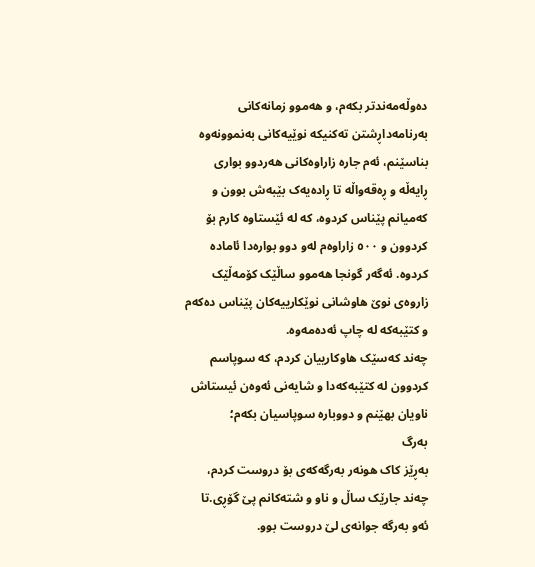دەوڵەمەندتر بکەم، و هەموو زمانەکانی بەرنامەداڕشتن تەکنیکە نوێیەکانی بەنموونەوە بناسێنم، ئەم جارە زاراوەکانی هەردوو بواری ڕایەڵە و ڕەقەواڵە تا ڕادەیەک بێبەش بوون و کەمیانم پێناس کردوە، کە لە ئێستاوە کارم بۆ کردوون و ٥٠٠ زاراوەم لەو دوو بوارەدا ئامادە کردوە. ئەگەر گونجا هەموو ساڵێک کۆمەڵێک زاروەی نوێ هاوشانی نوێکارییەکان پێناس دەکەم و کتێبەکە لە چاپ ئەدەمەوە.
چەند کەسێک هاوکارییان کردم، کە سوپاسم کردوون لە کتێبەکەدا و شایەنی ئەوەن ئیستاش ناویان بهێنم و دووبارە سوپاسیان بکەم؛
بەرگ
بەڕێز کاک هونەر بەرگەکەی بۆ دروست کردم، چەند جارێک ساڵ و ناو و شتەکانم پێ گۆڕی.تا ئەو بەرگە جوانەی لێ دروست بوو.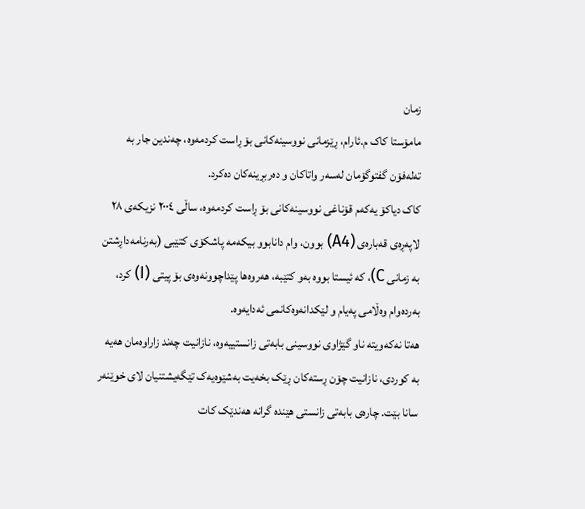زمان
مامۆستا کاک م.ئارام، ڕێزمانی نووسینەکانی بۆ ڕاست کردمەوە، چەندین جار بە تەلەفۆن گفتوگۆمان لەسەر واتاکان و دەربڕینەکان دەکرد.
کاک دیاکۆ یەکەم قۆناغی نووسینەکانی بۆ ڕاست کردمەوە، ساڵی ٢٠٠٤ نزیکەی ٢٨ لاپەڕەی قەبارەی (A4) بوون، وام دانابوو بیکەمە پاشکۆی کتێبی (بەرنامەداڕشتن بە زمانی C)، کە ئیستا بووە بەو کتێبە، هەروەها پێداچوونەوەی بۆ پیتی (I) کرد، بەردەوام وەڵامی پەیام و لێکدانەوەکانمی ئەدایەوە.
هەتا نەکەویتە ناو گێژاوی نووسینی بابەتی زانستییەوە، نازانیت چەند زاراوەمان هەیە بە کوردی، نازانیت چۆن ڕستەکان ڕێک بخەیت بەشێوەیەک تێگەیشتنیان لای خوێنەر سانا بێت. چارەی بابەتی زانستی هێندە گرانە هەندێک کات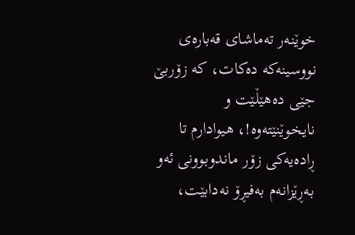خوێنەر تەماشای قەبارەی نووسینەکە دەکات، کە زۆربێ جێی دەهێڵێت و نایخوێنێتەوە!، هیوادارم تا ڕادەیەکی زۆر ماندوبوونی ئەو بەڕێزانەم بەفیڕۆ نەدابێت،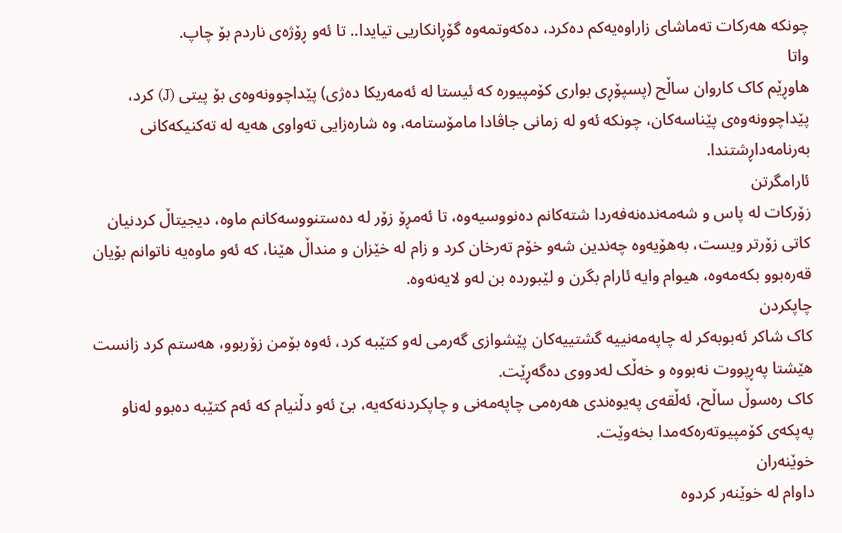چونکە هەرکات تەماشای زاراوەیەکم دەکرد، دەکەوتمەوە گۆڕانکاریی تیایدا.. تا ئەو ڕۆژەی ناردم بۆ چاپ.
واتا
هاوڕێم کاک کاروان ساڵح (پسپۆڕی بواری کۆمپیورە کە ئیستا لە ئەمەریکا دەژی) پێداچوونەوەی بۆ پیتی (J) کرد، پێداچوونەوەی پێناسەکان، چونکە ئەو لە زمانی جاڤادا مامۆستامە، وە شارەزایی تەواوی هەیە لە تەکنیکەکانی بەرنامەداڕشتندا.
ئارامگرتن
زۆرکات لە پاس و شەمەندەنەفەردا شتەکانم دەنووسیەوە، تا ئەمڕۆ زۆر لە دەستنووسەکانم ماوە، دیجیتاڵ کردنیان کاتی زۆرتر ویست، بەهۆیەوە چەندین شەو خۆم تەرخان کرد و زام لە خێزان و منداڵ هێنا، کە ئەو ماوەیە ناتوانم بۆیان قەرەبوو بکەمەوە، هیوام وایە ئارام بگرن و لێبوردە بن لەو لایەنەوە.
چاپکردن
کاک شاکر ئەبوبەکر لە چاپەمەنییە گشتییەکان پێشوازی گەرمی لەو کتێبە کرد، ئەوە بۆمن زۆربوو، هەستم کرد زانست هێشتا پەڕپووت نەبووە و خەڵک لەدووی دەگەڕێت.
کاک رەسوڵ ساڵح، ئەڵقەی پەیوەندی هەرەمی چاپەمەنی و چاپکردنەکەیە، بێ ئەو دڵنیام کە ئەم کتێبە دەبوو لەناو پەپکەی کۆمپیوتەرەکەمدا بخەوێت.
خوێنەران
داوام لە خوێنەر کردوە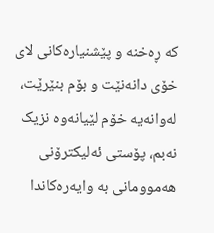کە ڕەخنە و پێشنیارەکانی لای خۆی دانەنێت و بۆم بنێرێت، لەوانەیە خۆم لێیانەوە نزیک نەبم، پۆستی ئەلیکترۆنی هەموومانی بە وایەرەکاندا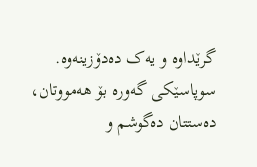گرێداوە و یەک دەدۆزینەوە.
سوپاسێکی گەورە بۆ هەمووتان، دەستتان دەگوشم و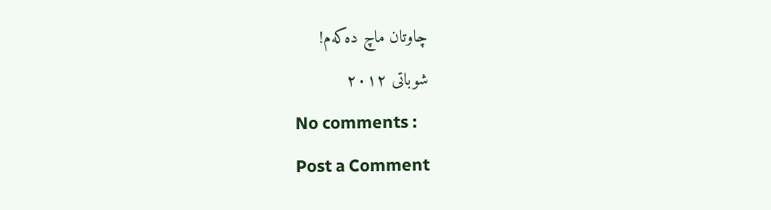چاوتان ماچ دەکەم!
شوباتی ٢٠١٢
No comments :
Post a Comment